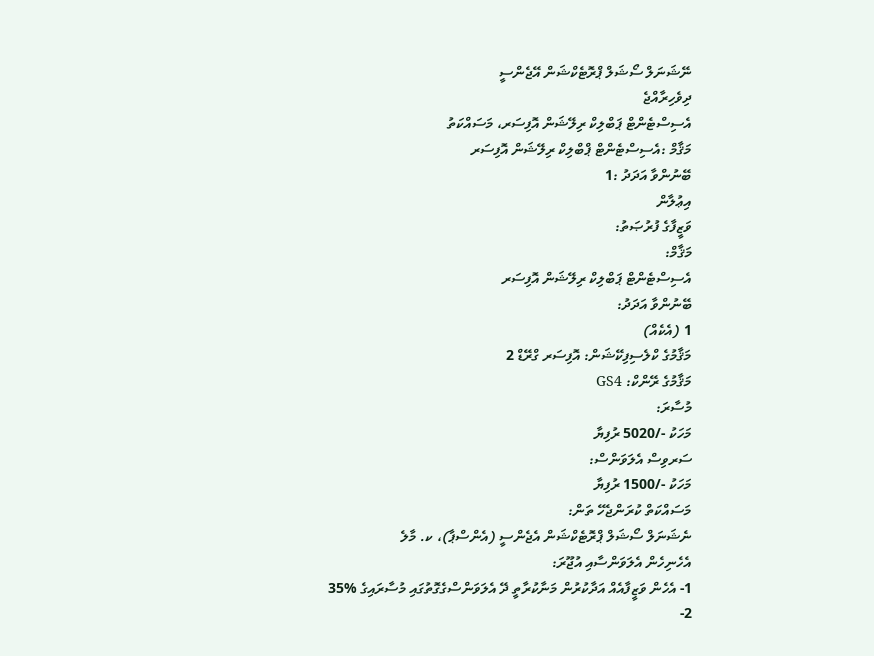ނޭޝަނަލް ސޯޝަލް ޕްރޮޓެކްޝަން އޭޖެންސީ
ދިވެހިރާއްޖެ
އެސިސްޓެންޓް ޕަބްލިކް ރިލޭޝަން އޮފިސަރ، މަސައްކަތު
މަޤާމް :އެސިސްޓެންޓް ޕްބްލިކް ރިލޭޝަން އޮފިސަރ
ބޭނުންވާ އަދަދު :1
އިޢުލާން
ވަޒީފާގެ ފުރުޞަތު:
މަޤާމް:
އެސިސްޓެންޓް ޕަބްލިކް ރިލޭޝަން އޮފިސަރ
ބޭނުންވާ އަދަދު:
1 (އެކެއް)
މަޤާމުގެ ކްލެސިފިކޭޝަން: އޮފިސަރ ގްރޭޑް 2
މަޤާމުގެ ރޭންކް: GS4
މުސާރަ:
މަހަކު -/5020 ރުފިޔާ
ސަރވިސް އެލަވަންސް:
މަހަކު -/1500 ރުފިޔާ
މަސައްކަތް ކުރަންޖެހޭ ތަން:
ނެޝަނަލް ސޯޝަލް ޕްރޮޓެކްޝަން އެޖެންސީ (އެންސްޕާ)، ކ. މާލެ
އެހެނިހެން އެލަވަންސާއި އުޖޫރަ:
1- އެހެން ވަޒީފާއެއް އަދާކުރުން މަނާކުރާތީ ދޭ އެލަވަންސްގެގޮތުގައި މުސާރައިގެ %35
2-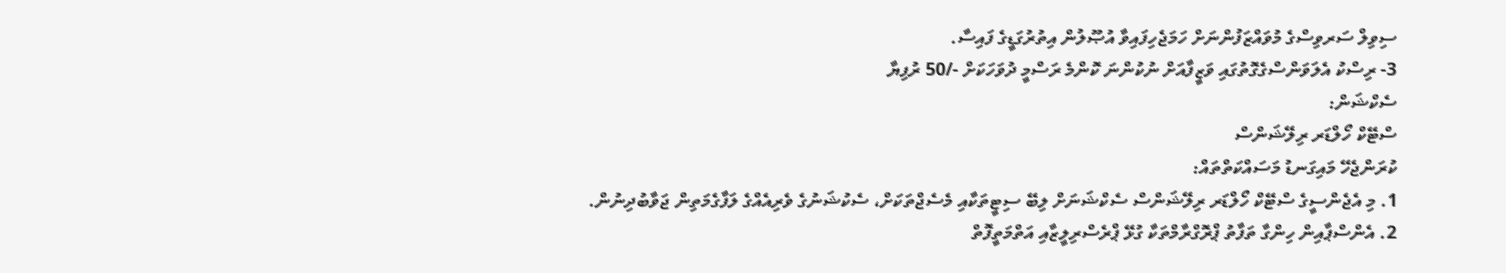ސިވިލް ސަރވިސްގެ މުވައްޒަފުންނަށް ހަމަޖެހިފައިވާ އުޞޫލުން އިތުރުގަޑީގެ ފައިސާ.
3- ރިސްކު އެލަވަންސްގެގޮތުގައި ވަޒީފާއަށް ނުކުންނަ ކޮންމެ ރަސްމީ ދުވަހަކަށް -/50 ރުފިޔާ
ސެކްޝަން:
ސްޓޭކް ހޯލްޑަރ ރިލޭޝަންސް
ކުރަންޖެހޭ މައިގަނޑު މަސައްކަތްތައް:
1. މި އެޖެންސީގެ ސްޓޭކް ހޯލްޑަރ ރިލޭޝަންސް ސެކްޝަނަށް ލިބޭ ސިޓީތަކާއި މެސެޖްތަކަށް، ސެކުޝަނުގެ ވެރިއެއްގެ ލަފާގެމަތިން ޖަވާބުދިނުން.
2. އެންސްޕާއިން ހިންގާ ތަފާތު ޕްރޮގްރާމްތަކާ ގުޅޭ ޕްރެސްރިލީޒާއި އަތްމަތީފޮތް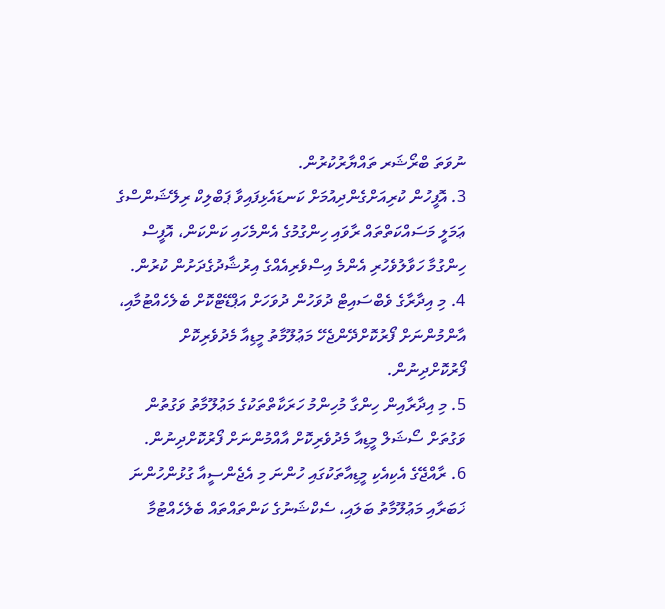ނުވަތަ ބްރޯޝަރ ތައްޔާރުކުރުން.
3. އޮފީހުން ކުރިއަށްގެންދިއުމަށް ކަނޑައެޅިފައިވާ ޕަބްލިކް ރިލޭޝަންސްގެ ޢަމަލީ މަސައްކަތްތައް ރާވައި ހިންގުމުގެ އެންމެހައި ކަންކަން، އޮފީސް ހިންގުމާ ހަވާލުވެހުރި އެންމެ އިސްވެރިއެއްގެ އިރުޝާދުގެދަށުން ކުރުން.
4. މި އިދާރާގެ ވެބްސައިޓް ދުވަހުން ދުވަހަށް އަޕްޑޭޓްކޮށް ބެލެހެއްޓުމާއި، އާންމުންނަށް ފޯރުކޮށްދޭންޖެހޭ މަޢުލޫމާތު މީޑިއާ މެދުވެރިކޮށް ފޯރުކޮށްދިނުން.
5. މި އިދާރާއިން ހިންގާ މުހިންމު ހަރަކާތްތަކުގެ މަޢުލޫމާތު ވަގުތުން ވަގުތަށް ސޯޝަލް މީޑިއާ މެދުވެރިކޮށް އާއްމުންނަށް ފޯރުކޮށްދިނުން.
6. ރާއްޖޭގެ އެކިއެކި މީޑިއާތަކުގައި ހުންނަ މި އެޖެންސީއާ ގުޅުންހުންނަ ޚަބަރާއި މަޢުލޫމާތު ބަލައި، ސެކްޝަނުގެ ކަންތައްތައް ބެލެހެއްޓުމާ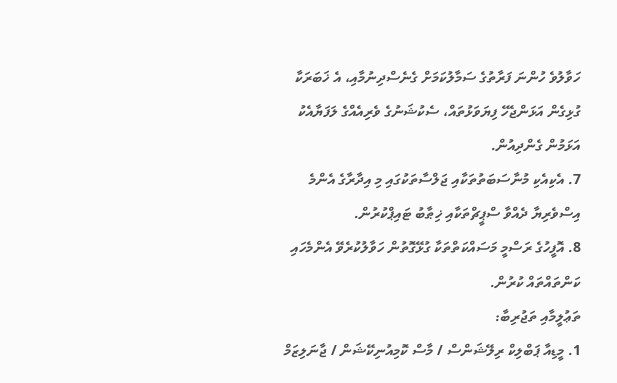ހަވާލުވެ ހުންނަ ފަރާތުގެ ސަމާލުކަމަށް ގެނެސްދިނުމާއި، އެ ޚަބަރަކާ ގުޅިގެން އަޅަންޖެހޭ ފިޔަވަޅުތައް، ސެކުޝަނުގެ ވެރިއެއްގެ ލަފަޔާއެކު އަޅަމުން ގެންދިއުން.
7. އެކިއެކި މުނާސަބަތުތަކާއި ޖަލްސާތަކުގައި މި އިދާރާގެ އެންމެ އިސްވެރިޔާ ދެއްވާ ސްޕީޗްތަކާއި ޚިޠާބު ޓައިޕްކުރުން.
8. އޮފީހުގެ ރަސްމީ މަސައްކަތްތަކާ ގުޅޭގޮތުން ހަވާލުކުރެވޭ އެންމެހައި ކަންތައްތައް ކުރުން.
ތަޢުލީމާއި ތަޖުރިބާ:
1. މީޑިއާ ޕަބްލިކް ރިލޭޝަންސް / މާސް ކޮމިއުނިކޭޝަން / ޖާނަލިޒަމް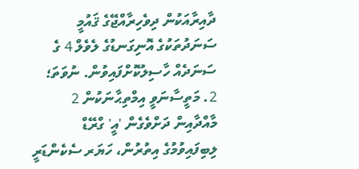ދާއިރާއަކުން ދިވެހިރާއްޖޭގެ ޤައުމީ ސަނަދުތަކުގެ އޮނިގަނޑުގެ ލެވެލް 4 ގެ ސަނަދެއް ހާސިލުކޮށްފައިވުން. ނުވަތަ؛
2. މަތީސާނަވީ އިމްތިޙާނަކުން 2 މާއްދާއިން ދަށްވެގެން 'އީ' ގްރޭޑް ލިބިފައިވުމުގެ އިތުރުން، ހަޔަރ ސެކެންޑަރީ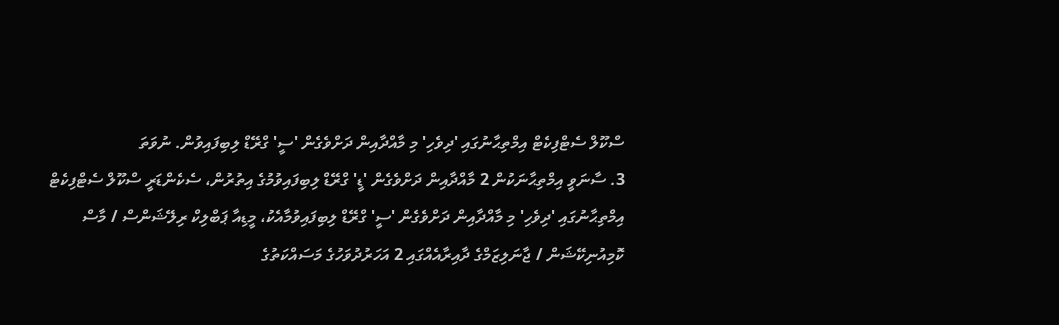ސްކޫލް ސެޓްފިކެޓް އިމްތިޙާނުގައި 'ދިވެހި' މި މާއްދާއިން ދަށްވެގެން 'ސީ' ގްރޭޑް ލިބިފައިވުން. ނުވަތަ
3. ސާނަވީ އިމްތިޙާނަކުން 2 މާއްދާއިން ދަށްވެގެން 'ޑީ' ގްރޭޑް ލިބިފައިވުމުގެ އިތުރުން، ސެކެންޑަރީ ސްކޫލް ސެޓްފިކެޓް އިމްތިޙާނުގައި 'ދިވެހި' މި މާއްދާއިން ދަށްވެގެން 'ސީ' ގްރޭޑް ލިބިފައިވުމާއެކު، މީޑިއާ ޕަބްލިކް ރިލޭޝަންސް / މާސް ކޮމިއުނިކޭޝަން / ޖާނަލިޒަމްގެ ދާއިރާއެއްގައި 2 އަހަރުދުވަހުގެ މަސައްކަތުގެ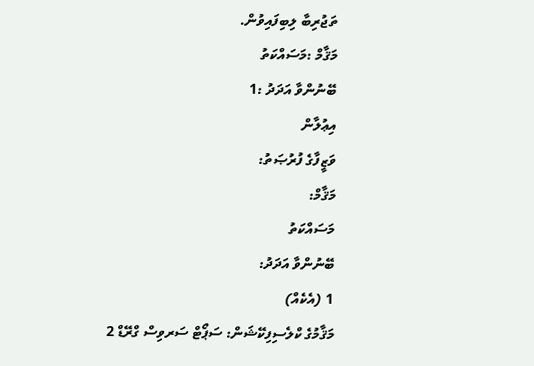ތަޖުރިބާ ލިބިފައިވުން.
މަޤާމް :މަސައްކަތު
ބޭނުންވާ އަދަދު :1
އިޢުލާން
ވަޒީފާގެ ފުރުޞަތު:
މަޤާމް:
މަސައްކަތު
ބޭނުންވާ އަދަދު:
1 (އެކެއް)
މަޤާމުގެ ކްލެސިފިކޭޝަން: ސަޕޯޓް ސަރވިސް ގްރޭޑް 2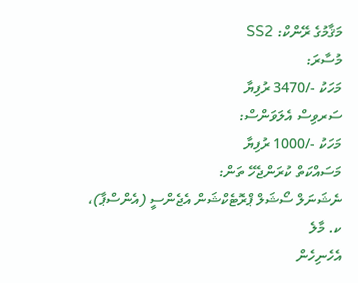މަޤާމުގެ ރޭންކް: SS2
މުސާރަ:
މަހަކު -/3470 ރުފިޔާ
ސަރވިސް އެލަވަންސް:
މަހަކު -/1000 ރުފިޔާ
މަސައްކަތް ކުރަންޖެހޭ ތަން:
ނެޝަނަލް ސޯޝަލް ޕްރޮޓެކްޝަން އެޖެންސީ (އެންސްޕާ)، ކ. މާލެ
އެހެނިހެން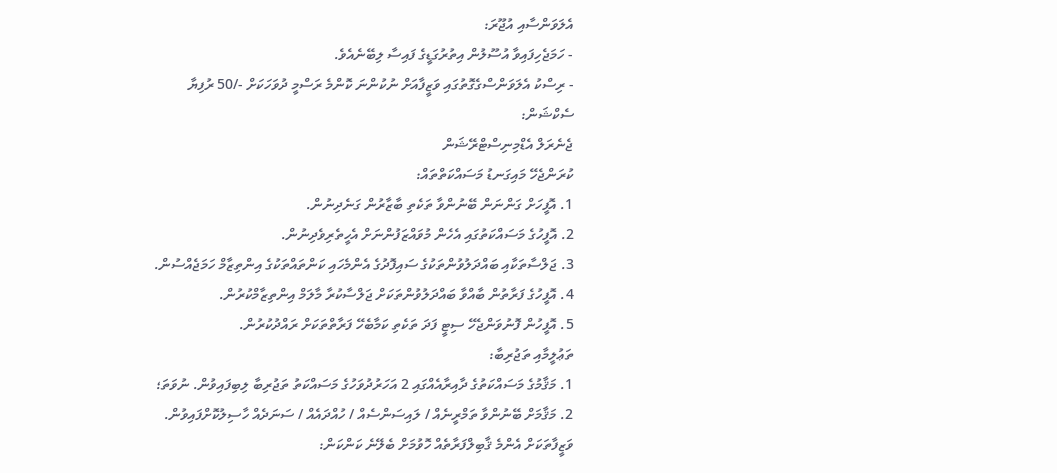އެލަވަންސާއި އުޖޫރަ:
- ހަމަޖެހިފައިވާ އުސޫލުން އިތުރުގަޑީގެ ފައިސާ ލިބޭނެއެވެ.
- ރިސްކު އެލަވަންސްގެގޮތުގައި ވަޒީފާއަށް ނުކުންނަ ކޮންމެ ރަސްމީ ދުވަހަކަށް -/50 ރުފިޔާ
ސެކްޝަން:
ޖެނެރަލް އެޑްމިނިސްޓްރޭޝަން
ކުރަންޖެހޭ މައިގަނޑު މަސައްކަތްތައް:
1. އޮފީހަށް ގަންނަން ބޭނުންވާ ތަކެތި ބާޒާރުން ގަނެދިނުން.
2. އޮފީހުގެ މަސައްކަތުގައި އެހެން މުވައްޒަފުންނަށް އެހީތެރިވެދިނުން.
3. ޖަލްސާތަކާއި ބައްދަލުވުންތަކުގެ ސައިފޮދުގެ އެންމެހައި ކަންތައްތަކުގެ އިންތިޒާމް ހަމަޖެއްސުން.
4. އޮފީހުގެ ފަރާތުން ބާއްވާ ބައްދަލުވުންތަކަށް ޖަލްސާކުރާ މާލަމް އިންތިޒާމްކުރުން.
5. އޮފީހުން ފޮނުވަންޖެހޭ ސިޓީ ފަދަ ތަކެތި ކަމާބެހޭ ފަރާތްތަކަށް ރައްދުކުރުން.
ތަޢުލީމާއި ތަޖުރިބާ:
1. މަޤާމުގެ މަސައްކަތުގެ ދާއިރާއެއްގައި 2 އަހަރުދުވަހުގެ މަސައްކަތު ތަޖުރިބާ ލިބިފައިވުން. ނުވަތަ؛
2. މަޤާމަށް ބޭނުންވާ ތަމްރީނެއް / ލައިސަންސެއް / ހުއްދައެއް / ސަނަދެއް ހާސިލުކޮށްފައިވުން.
ވަޒީފާތަކަށް އެންމެ ޤާބިލްފަރާތެއް ހޮވުމަށް ބެލޭނެ ކަންކަން: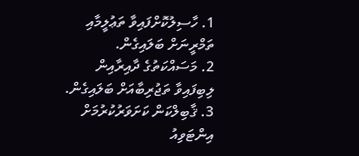1. ހާސިލުކޮށްފައިވާ ތަޢުލީމާއި ތަމްރީނަށް ބަލައިގެން.
2. މަސައްކަތުގެ ދާއިރާއިން ލިބިފައިވާ ތަޖުރިބާއަށް ބަލައިގެން.
3. ޤާބިލްކަން ކަށަވަރުކުރުމަށް އިންޓަވިއު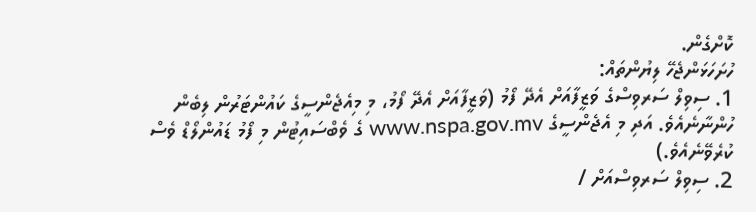ކޮށްގެން.
ހުށަހަޅަންޖެހޭ ލިޔުންތައް:
1. ސިވިލް ސަރވިސްގެ ވަޒީފާއަށް އެދޭ ފޯމު (ވަޒީފާއަށް އެދޭ ފޯމު، މި މިއެޖެންސީގެ ކައުންޓަރުން ލިބެން ހުންނާނެއެވެ. އަދި މި އެޖެންސީގެ www.nspa.gov.mv ގެ ވެބްސައިޓުން މި ފޯމު ޑައުންލޯޑް ވެސް ކުރެވޭނެއެވެ.)
2. ސިވިލް ސަރވިސްއަށް /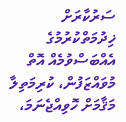ސަރުކާރަށް ޚިދުމަތްކުރުމުގެ އެއްބަސްވުމެއް އޮތް މުވައްޒަފުން، ކުރިމަތިލާ މަޤާމަށް ހޮވިއްޖެނަމަ،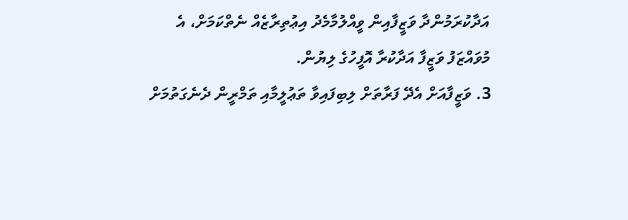އަދާކުރަމުންދާ ވަޒީފާއިން ވީއްލުމާމެދު އިޢުތިރާޒެއް ނެތްކަމަށް، އެ މުވައްޒަފު ވަޒީފާ އަދާކުރާ އޮފީހުގެ ލިޔުން.
3. ވަޒީފާއަށް އެދޭ ފަރާތަށް ލިބިފައިވާ ތަޢުލީމާއި ތަމްރީން ދެނެގަތުމަށް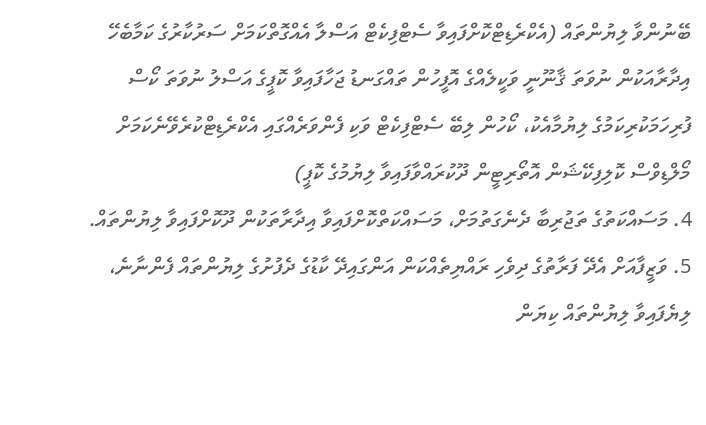ބޭނުންވާ ލިޔުންތައް (އެކްރެޑިޓްކޮށްފައިވާ ސެޓްފިކެޓް އަސްލާ އެއްގޮތްކަމަށް ސަރުކާރުގެ ކަމާބެހޭ އިދާރާއަކުން ނުވަތަ ޤާނޫނީ ވަކީލެއްގެ އޮފީހުން ތައްގަނޑު ޖަހާފައިވާ ކޮޕީގެ އަސްލު ނުވަތަ ކޯސް ފުރިހަމަކުރިކަމުގެ ލިޔުމާއެކު، ކޯހުން ލިބޭ ސެޓްފިކެޓް ވަކި ފެންވަރެއްގައި އެކްރެޑިޓްކުރެވޭނެކަމަށް މޯލްޑިވްސް ކޮލިފިކޭޝަން އޮތޯރިޓީން ދޫކުރައްވާފައިވާ ލިޔުމުގެ ކޮޕީ)
4. މަސައްކަތުގެ ތަޖުރިބާ ދެނެގަތުމަށް، މަސައްކަތްކޮށްފައިވާ އިދާރާތަކުން ދޫކޮށްފައިވާ ލިޔުންތައް.
5. ވަޒީފާއަށް އެދޭ ފަރާތުގެ ދިވެހި ރައްޔިތެއްކަން އަންގައިދޭ ކާޑުގެ ދެފުށުގެ ލިޔުންތައް ފެންނާނެ، ލިޔެފައިވާ ލިޔުންތައް ކިޔަން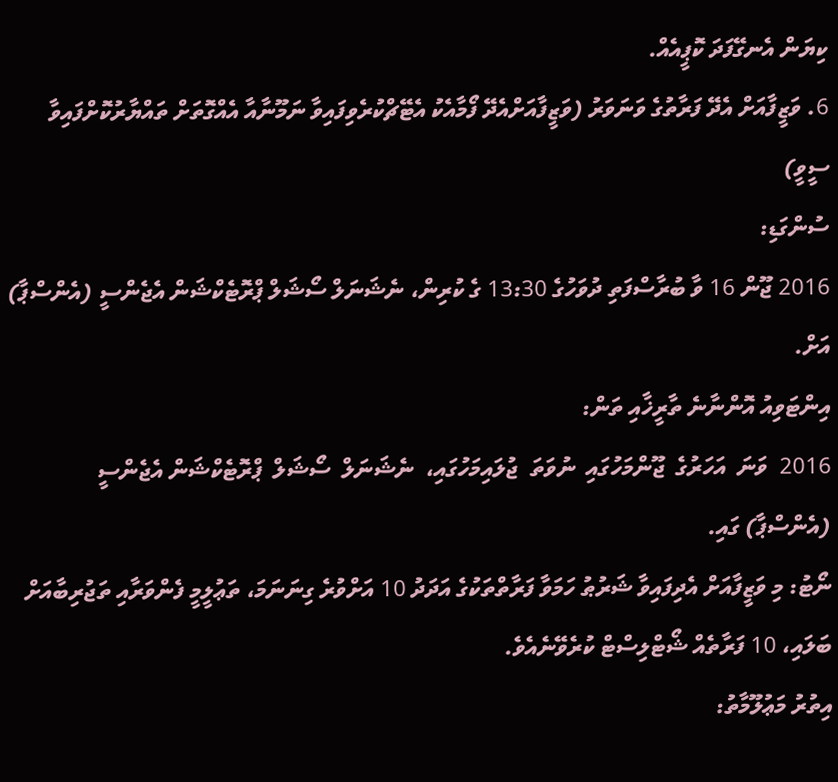ކިޔަން އެނގޭފަދަ ކޮޕީއެއް.
6. ވަޒީފާއަށް އެދޭ ފަރާތުގެ ވަނަވަރު (ވަޒީފާއަށްއެދޭ ފޯމާއެކު އެޓޭޗްކުރެވިފައިވާ ނަމޫނާއާ އެއްގޮތަށް ތައްޔާރުކޮށްފައިވާ ސީވީ)
ސުންގަޑި:
2016 ޖޫން 16 ވާ ބުރާސްފަތި ދުވަހުގެ 13:30 ގެ ކުރިން، ނެޝަނަލް ސޯޝަލް ޕްރޮޓެކްޝަން އެޖެންސީ (އެންސްޕާ) އަށް.
އިންޓަވިއު އޮންނާނެ ތާރީޚާއި ތަން:
2016  ވަނަ  އަހަރުގެ  ޖޫންމަހުގައި  ނުވަތަ  ޖުލައިމަހުގައި،  ނެޝަނަލް  ސޯޝަލް  ޕްރޮޓެކްޝަން އެޖެންސީ (އެންސްޕާ) ގައި.
ނޯޓު: މި ވަޒީފާއަށް އެދިފައިވާ ޝަރުޠު ހަމަވާ ފަރާތްތަކުގެ އަދަދު 10 އަށްވުރެ ގިނަނަމަ، ތަޢުލީމީ ފެންވަރާއި ތަޖުރިބާއަށް ބަލައި، 10 ފަރާތެއް ޝޯޓްލިސްޓް ކުރެވޭނެއެވެ.
އިތުރު މަޢުލޫމާތު: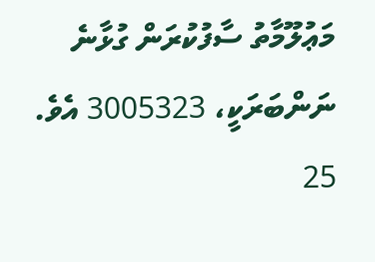މަޢުލޫމާތު ސާފުކުރަން ގުޅާނެ ނަންބަރަކީ، 3005323 އެވެ.
25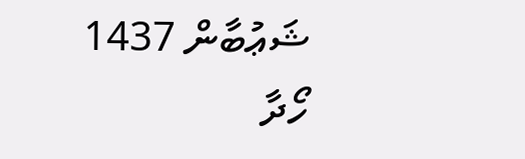ޝަޢުބާން 1437
ހޯދާ